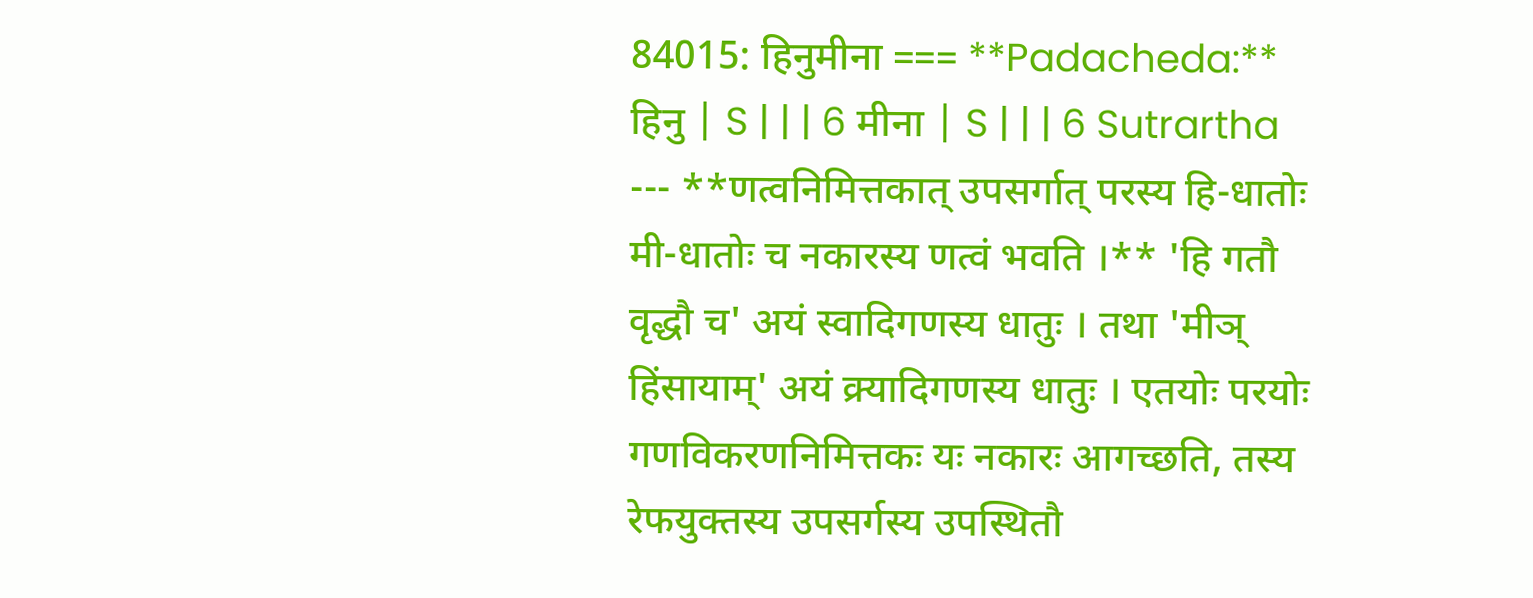84015: हिनुमीना === **Padacheda:** हिनु | S | | | 6 मीना | S | | | 6 Sutrartha --- **णत्वनिमित्तकात् उपसर्गात् परस्य हि-धातोः मी-धातोः च नकारस्य णत्वं भवति ।** 'हि गतौ वृद्धौ च' अयं स्वादिगणस्य धातुः । तथा 'मीञ् हिंसायाम्' अयं क्र्यादिगणस्य धातुः । एतयोः परयोः गणविकरणनिमित्तकः यः नकारः आगच्छति, तस्य रेफयुक्तस्य उपसर्गस्य उपस्थितौ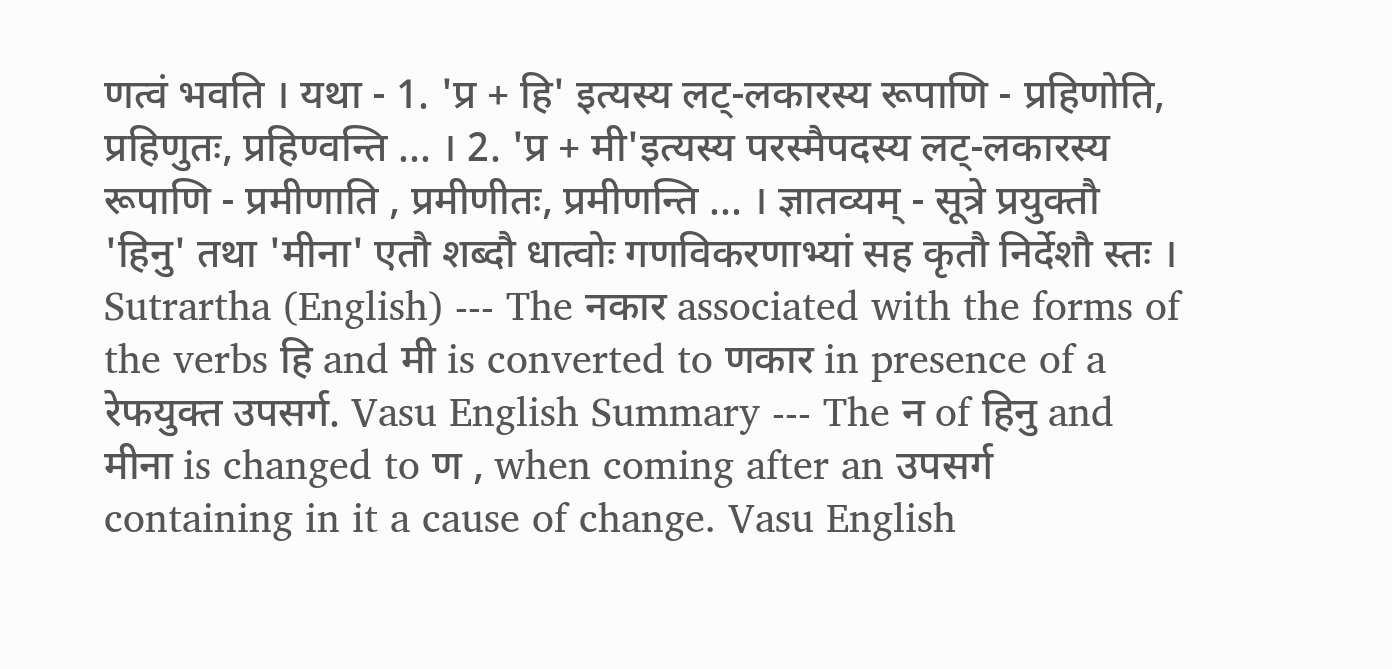णत्वं भवति । यथा - 1. 'प्र + हि' इत्यस्य लट्-लकारस्य रूपाणि - प्रहिणोति, प्रहिणुतः, प्रहिण्वन्ति ... । 2. 'प्र + मी'इत्यस्य परस्मैपदस्य लट्-लकारस्य रूपाणि - प्रमीणाति , प्रमीणीतः, प्रमीणन्ति ... । ज्ञातव्यम् - सूत्रे प्रयुक्तौ 'हिनु' तथा 'मीना' एतौ शब्दौ धात्वोः गणविकरणाभ्यां सह कृतौ निर्देशौ स्तः । Sutrartha (English) --- The नकार associated with the forms of the verbs हि and मी is converted to णकार in presence of a रेफयुक्त उपसर्ग. Vasu English Summary --- The न of हिनु and मीना is changed to ण , when coming after an उपसर्ग containing in it a cause of change. Vasu English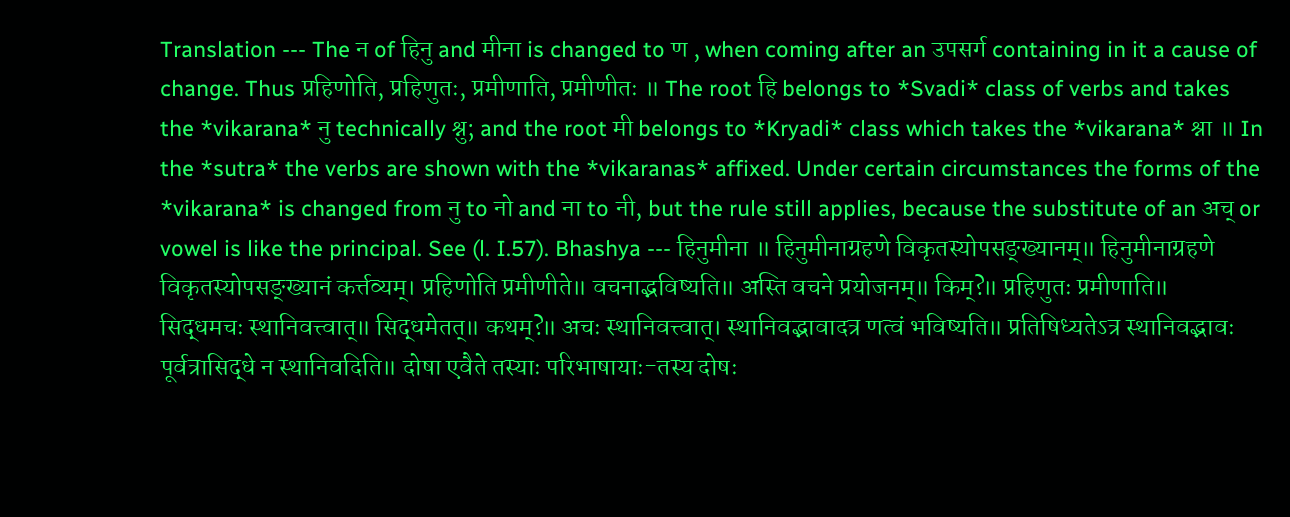Translation --- The न of हिनु and मीना is changed to ण , when coming after an उपसर्ग containing in it a cause of change. Thus प्रहिणोति, प्रहिणुतः, प्रमीणाति, प्रमीणीतः ॥ The root हि belongs to *Svadi* class of verbs and takes the *vikarana* नु technically श्नु; and the root मी belongs to *Kryadi* class which takes the *vikarana* श्ना ॥ In the *sutra* the verbs are shown with the *vikaranas* affixed. Under certain circumstances the forms of the *vikarana* is changed from नु to नो and ना to नी, but the rule still applies, because the substitute of an अच् or vowel is like the principal. See (l. I.57). Bhashya --- हिनुमीना ॥ हिनुमीनाग्रहणे विकृतस्योपसङ्ख्यानम्॥ हिनुमीनाग्रहणे विकृतस्योपसङ्ख्यानं कर्त्तव्यम्। प्रहिणोति प्रमीणीते॥ वचनाद्भविष्यति॥ अस्ति वचने प्रयोजनम्॥ किम्?॥ प्रहिणुतः प्रमीणाति॥ सिद्धमचः स्थानिवत्त्वात्॥ सिद्धमेतत्॥ कथम्?॥ अचः स्थानिवत्त्वात्। स्थानिवद्भावादत्र णत्वं भविष्यति॥ प्रतिषिध्यतेऽत्र स्थानिवद्भावः पूर्वत्रासिद्धे न स्थानिवदिति॥ दोषा एवैते तस्याः परिभाषायाः-तस्य दोषः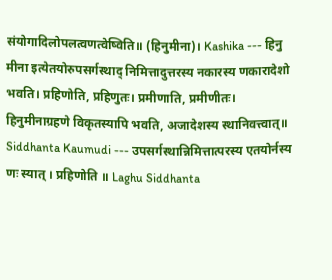संयोगादिलोपलत्वणत्वेष्विति॥ (हिनुमीना)। Kashika --- हिनु मीना इत्येतयोरुपसर्गस्थाद् निमित्तादुत्तरस्य नकारस्य णकारादेशो भवति। प्रहिणोति, प्रहिणुतः। प्रमीणाति, प्रमीणीतः। हिनुमीनाग्रहणे विकृतस्यापि भवति, अजादेशस्य स्थानिवत्त्वात्॥ Siddhanta Kaumudi --- उपसर्गस्थान्निमित्तात्परस्य एतयोर्नस्य णः स्यात् । प्रहिणोति ॥ Laghu Siddhanta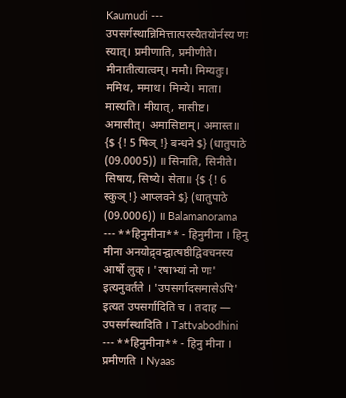Kaumudi --- उपसर्गस्थान्निमित्तात्परस्यैतयोर्नस्य णः स्यात्। प्रमीणाति, प्रमीणीते। मीनातीत्यात्वम्। ममौ। मिम्यतुः। ममिथ, ममाथ। मिम्ये। माता। मास्यति। मीयात्, मासीष्ट। अमासीत्। अमासिष्टाम्। अमास्त॥ {$ {! 5 षिञ् !} बन्धने $} (धातुपाठे (09.0005)) ॥ सिनाति, सिनीते। सिषाय, सिष्ये। सेता॥ {$ {! 6 स्कुञ् !} आप्लवने $} (धातुपाठे (09.0006)) ॥ Balamanorama --- **हिनुमीना** - हिनुमीना । हिनु मीना अनयोद्र्वन्द्वात्षष्ठीद्विवचनस्य आर्षो लुक् । 'रषाभ्यां नो णः' इत्यनुवर्तते । 'उपसर्गादसमासेऽपि' इत्यत उपसर्गादिति च । तदाह — उपसर्गस्थादिति । Tattvabodhini --- **हिनुमीना** - हिनु मीना । प्रमीणति । Nyaas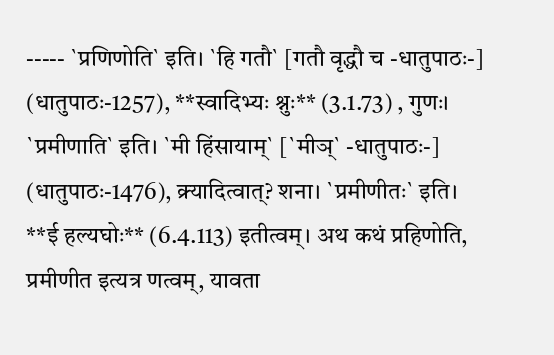----- `प्रणिणोति` इति। `हि गतौ` [गतौ वृद्धौ च -धातुपाठः-] (धातुपाठः-1257), **स्वादिभ्यः श्नुः** (3.1.73) , गुणः। `प्रमीणाति` इति। `मी हिंसायाम्` [`मीञ्` -धातुपाठः-] (धातुपाठः-1476), क्र्यादित्वात्? शना। `प्रमीणीतः` इति। **ई हल्यघोः** (6.4.113) इतीत्वम्। अथ कथं प्रहिणोति, प्रमीणीत इत्यत्र णत्वम्, यावता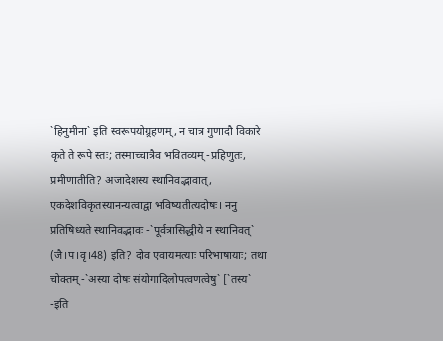`हिनुमीना` इति स्वरूपयोग्र्रहणम्, न चात्र गुणादौ विकारे कृते ते रूपे स्तः; तस्माच्चात्रैव भवितव्यम् -प्रहिणुतः, प्रमीणातीति? अजादेशस्य स्थानिवद्भावात्, एकदेशविकृतस्यानन्यत्वाद्वा भविष्यतीत्यदोषः। ननु प्रतिषिध्यते स्थानिवद्भावः -`पूर्वत्रासिद्धीये न स्थानिवत्` (जै।प।वृ।48) इति? दोव एवायमत्याः परिभाषायाः; तथा चोक्तम् -`अस्या दोषः संयोगादिलोपत्वणत्वेषु` [`तस्य` -इति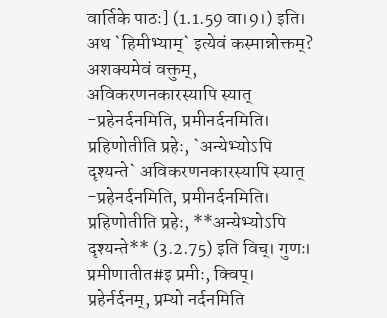वार्तिके पाठः] (1.1.59 वा।9।) इति। अथ `हिमीभ्याम्` इत्येवं कस्मान्नोक्तम्? अशक्यमेवं वक्तुम्, अविकरणनकारस्यापि स्यात् -प्रहेनर्दनमिति, प्रमीनर्दनमिति। प्रहिणोतीति प्रहेः, `अन्येभ्योऽपि दृश्यन्ते` अविकरणनकारस्यापि स्यात् -प्रहेनर्दनमिति, प्रमीनर्दनमिति। प्रहिणोतीति प्रहेः, **अन्येभ्योऽपि दृश्यन्ते** (3.2.75) इति विच्। गुणः। प्रमीणातीत#इ प्रमीः, क्विप्। प्रहेर्नर्दनम्, प्रम्यो नर्दनमिति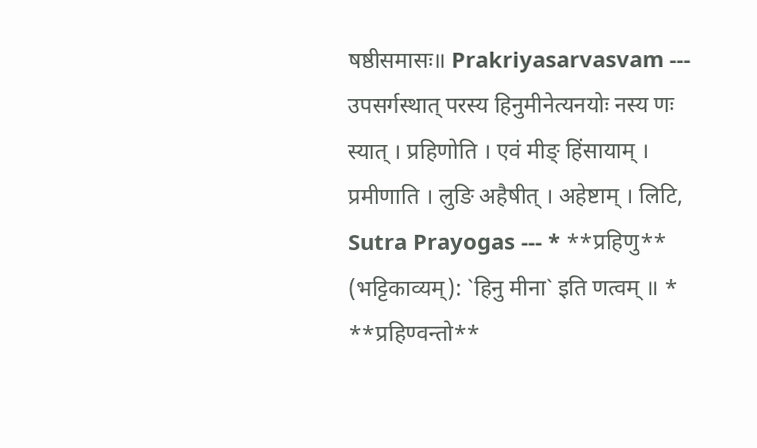षष्ठीसमासः॥ Prakriyasarvasvam --- उपसर्गस्थात् परस्य हिनुमीनेत्यनयोः नस्य णः स्यात् । प्रहिणोति । एवं मीङ् हिंसायाम् । प्रमीणाति । लुङि अहैषीत् । अहेष्टाम् । लिटि, Sutra Prayogas --- * **प्रहिणु** (भट्टिकाव्यम्): `हिनु मीना` इति णत्वम् ॥ * **प्रहिण्वन्तो**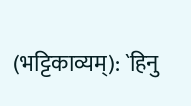(भट्टिकाव्यम्): `हिनु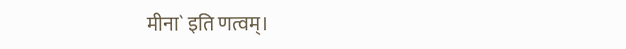मीना` इति णत्वम्।